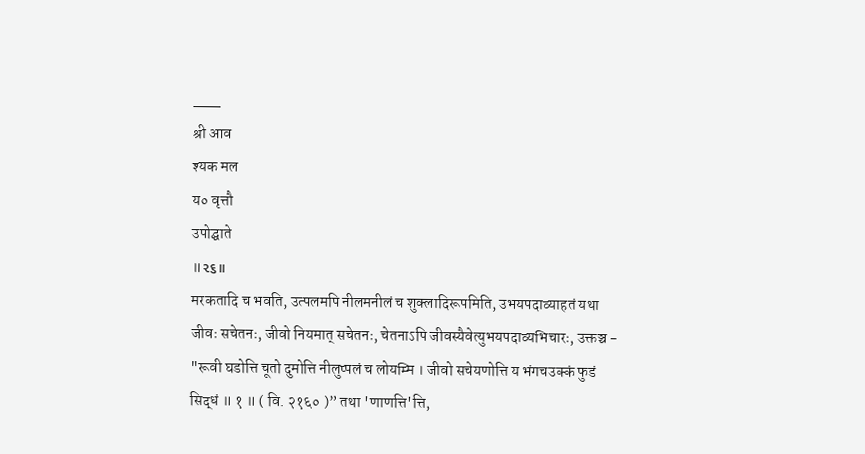___
श्री आव
श्यक मल
य० वृत्तौ
उपोद्घाते
॥૨૬॥
मरकतादि च भवति, उत्पलमपि नीलमनीलं च शुक्लादिरूपमिति, उभयपदाव्याहतं यथा जीवः सचेतनः, जीवो नियमात् सचेतनः, चेतनाऽपि जीवस्यैवेत्युभयपदाव्यभिचारः, उक्तञ्च - "रूवी घडोत्ति चूतो दुमोत्ति नीलुप्पलं च लोयम्मि । जीवो सचेयणोत्ति य भंगचउक्कं फुडं सिद्धं ॥ १ ॥ ( वि. २१६० )” तथा 'णाणत्ति'त्ति,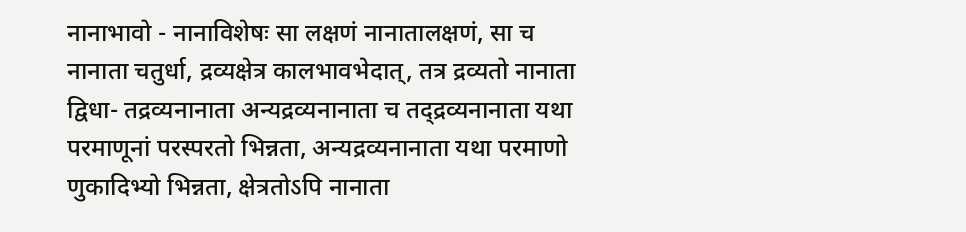नानाभावो - नानाविशेषः सा लक्षणं नानातालक्षणं, सा च नानाता चतुर्धा, द्रव्यक्षेत्र कालभावभेदात्, तत्र द्रव्यतो नानाता द्विधा- तद्रव्यनानाता अन्यद्रव्यनानाता च तद्द्रव्यनानाता यथा परमाणूनां परस्परतो भिन्नता, अन्यद्रव्यनानाता यथा परमाणो णुकादिभ्यो भिन्नता, क्षेत्रतोऽपि नानाता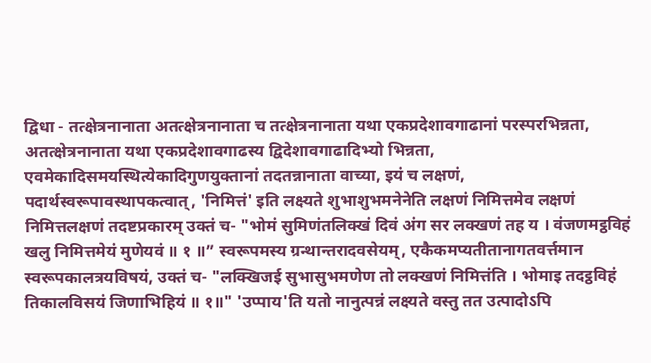द्विधा - तत्क्षेत्रनानाता अतत्क्षेत्रनानाता च तत्क्षेत्रनानाता यथा एकप्रदेशावगाढानां परस्परभिन्नता, अतत्क्षेत्रनानाता यथा एकप्रदेशावगाढस्य द्विदेशावगाढादिभ्यो भिन्नता, एवमेकादिसमयस्थित्येकादिगुणयुक्तानां तदतन्नानाता वाच्या, इयं च लक्षणं, पदार्थस्वरूपावस्थापकत्वात्, 'निमित्तं' इति लक्ष्यते शुभाशुभमनेनेति लक्षणं निमित्तमेव लक्षणं निमित्तलक्षणं तदष्टप्रकारम् उक्तं च- "भोमं सुमिणंतलिक्खं दिवं अंग सर लक्खणं तह य । वंजणमट्ठविहं खलु निमित्तमेयं मुणेयवं ॥ १ ॥” स्वरूपमस्य ग्रन्थान्तरादवसेयम्, एकैकमप्यतीतानागतवर्त्तमान स्वरूपकालत्रयविषयं, उक्तं च- "लक्खिजई सुभासुभमणेण तो लक्खणं निमित्तंति । भोमाइ तदट्ठविहं तिकालविसयं जिणाभिहियं ॥ १॥" 'उप्पाय'ति यतो नानुत्पन्नं लक्ष्यते वस्तु तत उत्पादोऽपि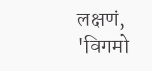लक्षणं, 'विगमो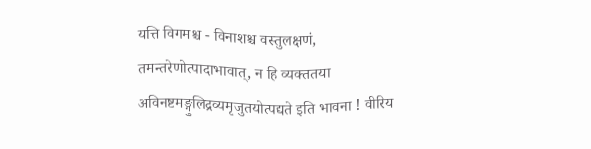यत्ति विगमश्च - विनाशश्च वस्तुलक्षणं, तमन्तरेणोत्पादाभावात्, न हि व्यक्ततया अविनष्टमङ्गुलिद्रव्यमृजुतयोत्पद्यते इति भावना ! वीरिय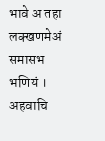भावे अ तहा लक्खणमेअं समासभ भणियं । अहवाचि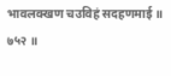भावलक्खण चउविहं सदहणमाई ॥ ७५२ ॥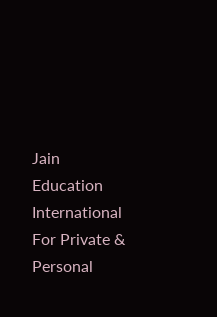Jain Education International
For Private & Personal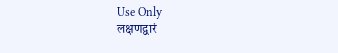Use Only
लक्षणद्वारं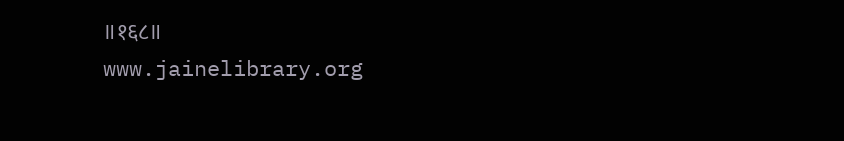॥१६८॥
www.jainelibrary.org